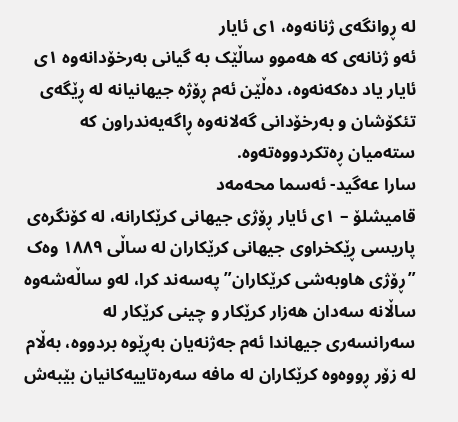لە ڕوانگەی ژنانەوە، ١ی ئایار
ئەو ژنانەی کە هەموو ساڵێک بە گیانی بەرخۆدانەوە ١ی ئایار یاد دەکەنەوە، دەڵێن ئەم ڕۆژە جیهانیانە لە ڕێگەی تئکۆشان و بەرخۆدانی گەلانەوە ڕاگەیەندراون کە ستەمیان ڕەتکردووەتەوە.
سارا عەگید- ئەسما محەمەد
قامیشلۆ – ١ی ئایار ڕۆژی جیهانی کرێکارانە، لە کۆنگرەی پاریسی ڕێکخراوی جیهانی کرێکاران لە ساڵی ١٨٨٩ وەک ”ڕۆژی هاوبەشی کرێکاران” پەسەند کرا، لەو ساڵەشەوە ساڵانە سەدان هەزار کرێکار و چینی کرێکار لە سەرانسەری جیهاندا ئەم جەژنەیان بەڕێوە بردووە، بەڵام لە زۆر ڕووەوە کرێکاران لە مافە سەرەتاییەکانیان بێبەش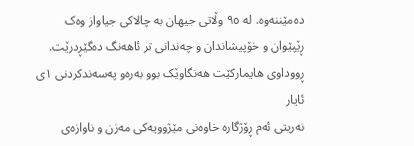دەمێننەوە. لە ٩٥ وڵاتی جیهان بە چالاکی جیاواز وەک ڕێپێوان و خۆپیشاندان و چەندانی تر ئاهەنگ دەگێڕدرێت.
ڕووداوی هایمارکێت هەنگاوێک بوو بەرەو پەسەندکردنی ١ی ئایار
نەریتی ئەم ڕۆژگارە خاوەنی مێژوویەکی مەزن و ناوازەی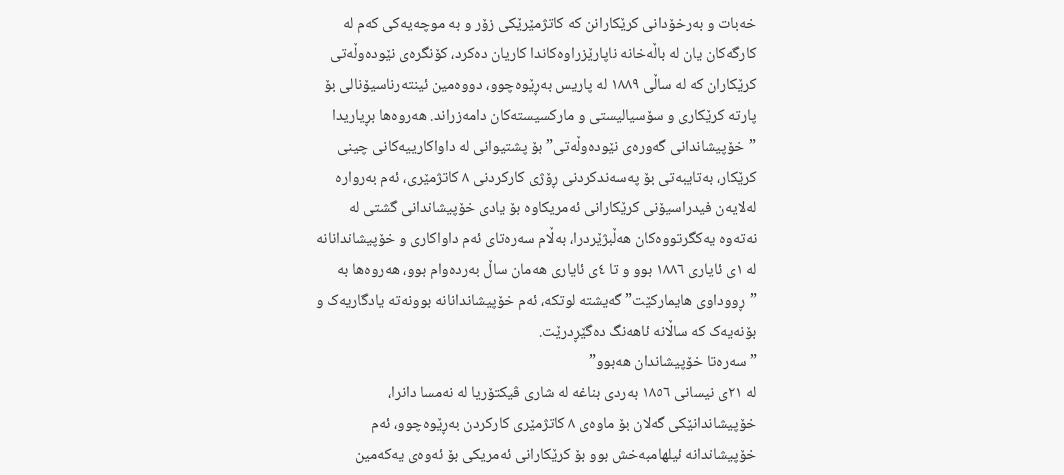خەبات و بەرخۆدانی کرێکارانن کە کاتژمێرێکی زۆر و بە موچەیەکی کەم لە کارگەکان یان لە باڵەخانە ناپارێزراوەکاندا کاریان دەکرد، کۆنگرەی نێودەوڵەتی کرێکاران کە لە ساڵی ١٨٨٩ لە پاریس بەڕێوەچوو، دووەمین ئینتەرناسیۆنالی بۆ پارتە کرێکاری و سۆسیالیستی و مارکسیستەکان دامەزراند. هەروەها بڕیاریدا ”خۆپیشاندانی گەورەی نێودەوڵەتی” بۆ پشتیوانی لە داواکارییەکانی چینی کرێکار، بەتایبەتی بۆ پەسەندکردنی ڕۆژی کارکردنی ٨ کاتژمێری، ئەم بەروارە لەلایەن فیدراسیۆنی کرێکارانی ئەمریکاوە بۆ یادی خۆپیشاندانی گشتی لە نەتەوە یەکگرتووەکان هەڵبژێردرا، بەڵام سەرەتای ئەم داواکاری و خۆپیشاندانانە لە ١ی ئایاری ١٨٨٦ بوو و تا ٤ی ئایاری هەمان ساڵ بەردەوام بوو، هەروەها بە ”ڕووداوی هایمارکێت” گەیشتە لوتکە، ئەم خۆپیشاندانانە بوونەتە یادگاریەک و بۆنەیەک کە ساڵانە ئاهەنگ دەگێڕدرێت.
”سەرەتا خۆپیشاندان هەبوو”
لە ٢١ی نیسانی ١٨٥٦ بەردی بناغە لە شاری ڤیکتۆریا لە نەمسا دانرا، خۆپیشاندانێکی گەلان بۆ ماوەی ٨ کاتژمێری کارکردن بەڕێوەچوو، ئەم خۆپیشاندانە ئیلهامبەخش بوو بۆ کرێکارانی ئەمریکی بۆ ئەوەی یەکەمین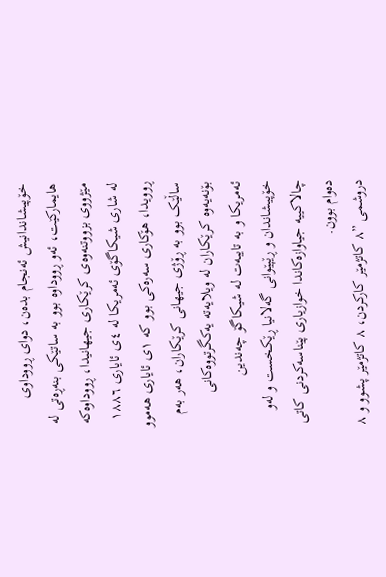خۆپیشاندانیش ئەنجام بدەن، دوای ڕووداوی هایمارکێت، ئەو ڕووداوە بوو بە ساتێکی بنەڕەتی لە مێژووی بزووتنەوەی کرێکاری جیهانیدا، ڕووداوەکە لە شاری شیکاگۆی ئەمریکا لە ٤ی ئایاری ١٨٨٦ ڕوویدا، هۆکاری سەرەکی بوو کە ١ی ئایاری هەموو ساڵێک بوو بە ڕۆژی جیهانی کرێکاران، هەر بەم بۆنەیەوە کرێکاران لە ویلایەتە یەکگرتووەکانی ئەمریکا و بە تایبەت لە شیکاگۆ چەندین خۆپیشاندان و ڕێپێوانی گەلانیا ڕێکخست و لەو چالاکییە جیاوازەکاندا خوازیاری پێناسەکردنی کاتی دەوام بوون.
دروشمی ”٨ کاتژمێر کارکردن، ٨ کاتژمێر پشوو و ٨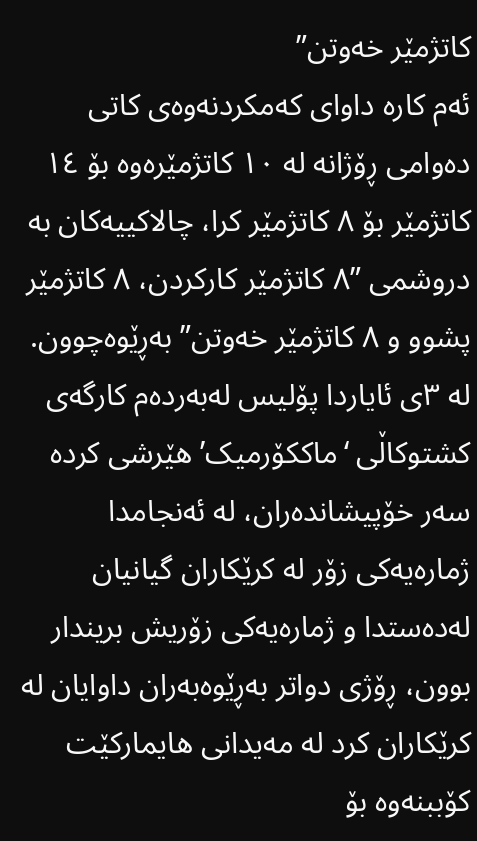کاتژمێر خەوتن”
ئەم کارە داوای کەمکردنەوەی کاتی دەوامی ڕۆژانە لە ١٠ کاتژمێرەوە بۆ ١٤ کاتژمێر بۆ ٨ کاتژمێر کرا، چالاکییەکان بە دروشمی ”٨ کاتژمێر کارکردن، ٨ کاتژمێر پشوو و ٨ کاتژمێر خەوتن” بەڕێوەچوون. لە ٣ی ئایاردا پۆلیس لەبەردەم کارگەی کشتوکاڵی ‘ماککۆرمیک’ هێرشی کردە سەر خۆپیشاندەران، لە ئەنجامدا ژمارەیەکی زۆر لە کرێکاران گیانیان لەدەستدا و ژمارەیەکی زۆریش بریندار بوون، ڕۆژی دواتر بەڕێوەبەران داوایان لە کرێکاران کرد لە مەیدانی هایمارکێت کۆببنەوە بۆ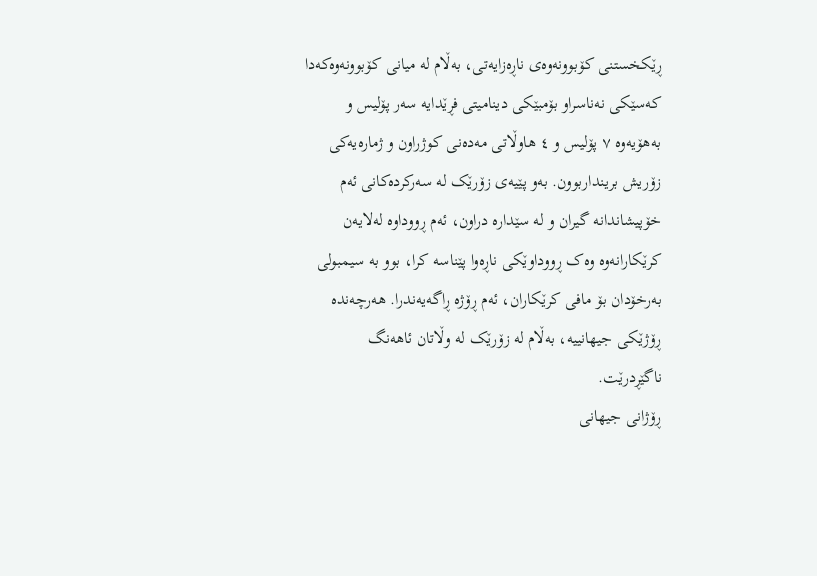ڕێکخستنی کۆبوونەوەی ناڕەزایەتی، بەڵام لە میانی کۆبوونەوەکەدا کەسێکی نەناسراو بۆمبێکی دینامیتی فڕێدایە سەر پۆلیس و بەهۆیەوە ٧ پۆلیس و ٤ هاوڵاتی مەدەنی کوژراون و ژمارەیەکی زۆریش برینداربوون. بەو پێیەی زۆرێک لە سەرکردەکانی ئەم خۆپیشاندانە گیران و لە سێدارە دراون، ئەم ڕووداوە لەلایەن کرێکارانەوە وەک ڕووداوێکی ناڕەوا پێناسە کرا، بوو بە سیمبولی بەرخۆدان بۆ مافی کرێکاران، ئەم ڕۆژە ڕاگەیەندرا. هەرچەندە ڕۆژێکی جیهانییە، بەڵام لە زۆرێک لە وڵاتان ئاهەنگ ناگێڕدرێت.
ڕۆژانی جیهانی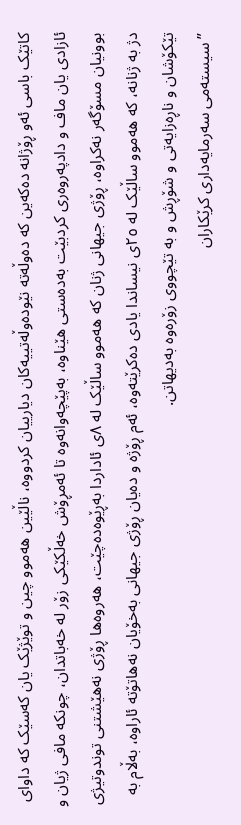کاتێک باسی ئەو ڕۆژانە دەکەین کە دەوڵەتە نێودەوڵەتییەکان دیارییان کردووە، ناڵێین هەموو چین و توێژێک یان کەسێک کە داوای ئازادی یان ماف و دادپەروەری کردبێت بەدەستی هێناوە، بەپێچەوانەوە تا ئەمڕۆش خەڵکێکی زۆر لە خەباتدان، چونکە مافی ژیان و بوونیان مسۆگەر نەکراوە، ڕۆژی جیهانی ژنان کە هەموو ساڵێک لە ٨ی ئاداردا بەڕێوەدەچێت، هەروەها ڕۆژی نەهێشتنی توندوتیژی دژ بە ژنانە، کە هەموو ساڵێک لە ٢٥ی نیساندا یادی دەکرێتەوە، ئەم ڕۆژە و دەیان ڕۆژی جیهانی بەخۆیان نەهاتۆتە ئاراوە، بەڵام بە تێکۆشان و ناڕەزایەتی و شۆڕش و بە تێچووی زۆرەوە بەدیهاتن.
”سیستەمی سەرمایەداری کرێکاران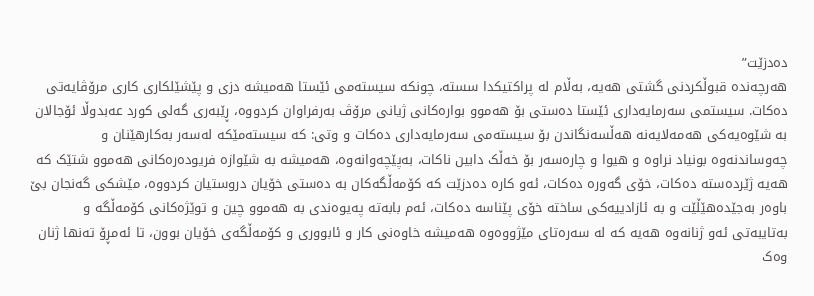دەدزێت”
هەرچەندە قبوڵکردنی گشتی هەیە، بەڵام لە پراکتیکدا سستە، چونکە سیستەمی ئێستا هەمیشە دزی و پێشێلکاری کاری مرۆڤایەتی دەکات. سیستمی سەرمایەداری ئێستا دەستی بۆ هەموو بوارەکانی ژیانی مرۆڤ بەرفراوان کردووە، ڕێبەری گەلی کورد عەبدوڵا ئۆجالان بە شێوەیەکی هەمەلایەنە هەڵسەنگاندن بۆ سیستەمی سەرمایەداری دەکات و وتی: کە سیستەمێکە لەسەر بەکارهێنان و چەوساندنەوە بونیاد نراوە و هیوا و چارەسەر بۆ خەڵک دابین ناکات، بەپێچەوانەوە، هەمیشە بە شێوازە فریودەرەکانی هەموو شتێک کە هەیە ژێردەستە دەکات، خۆی گەورە دەکات، ئەو کارە دەدزێت کە کۆمەڵگەکان بە دەستی خۆیان دروستیان کردووە، مێشکی گەنجان بێ باوەر بەجێدەهێڵێت و بە ئازادییەکی ساختە خۆی پێناسە دەکات، ئەم بابەتە پەیوەندی بە هەموو چین و توێژەکانی کۆمەڵگە و بەتایبەتی ئەو ژنانەوە هەیە کە لە سەرەتای مێژووەوە هەمیشە خاوەنی کار و ئابووری و کۆمەڵگەی خۆیان بوون، تا ئەمڕۆ تەنها ژنان وەک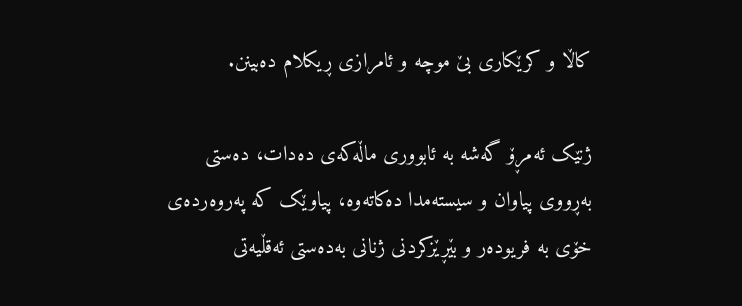کاڵا و کرێکاری بێ موچە و ئامرازی ڕیکلام دەبینن.

ژنێک ئەمڕۆ گەشە بە ئابووری ماڵەکەی دەدات، دەستی بەڕووی پیاوان و سیستەمدا دەکاتەوە، پیاوێک کە پەروەردەی خۆی بە فریودەر و بێڕێزکردنی ژنانی بەدەستی ئەقڵیەتی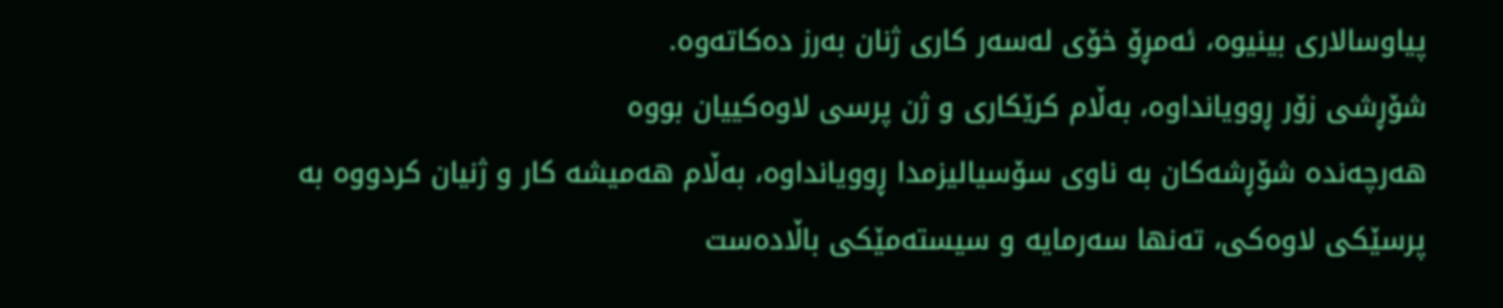پیاوسالاری بینیوە، ئەمڕۆ خۆی لەسەر کاری ژنان بەرز دەکاتەوە.
شۆڕشی زۆر ڕوویانداوە، بەڵام کرێکاری و ژن پرسی لاوەکییان بووە
هەرچەندە شۆڕشەکان بە ناوی سۆسیالیزمدا ڕوویانداوە، بەڵام هەمیشە کار و ژنیان کردووە بە پرسێکی لاوەکی، تەنها سەرمایە و سیستەمێکی باڵادەست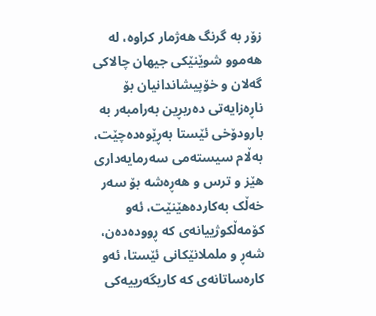زۆر بە گرنگ هەژمار کراوە، لە هەموو شوێنێکی جیهان چالاکی گەلان و خۆپیشاندانیان بۆ ناڕەزایەتی دەربڕین بەرامبەر بە بارودۆخی ئێستا بەڕێوەدەچێت، بەڵام سیستەمی سەرمایەداری هێز و ترس و هەڕەشە بۆ سەر خەڵک بەکاردەهێنێت، ئەو کۆمەڵکوژییانەی کە ڕوودەدەن، شەڕ و ململانێکانی ئێستا، ئەو کارەساتانەی کە کاریگەرییەکی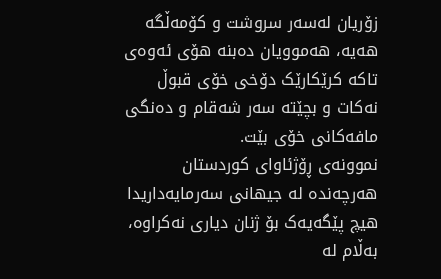زۆریان لەسەر سروشت و کۆمەڵگە هەیە، هەموویان دەبنە هۆی ئەوەی تاکە کرێکارێک دۆخی خۆی قبوڵ نەکات و بچێتە سەر شەقام و دەنگی مافەکانی خۆی بێت.
نموونەی ڕۆژئاوای کوردستان
هەرچەندە لە جیهانی سەرمایەداریدا هیچ پێگەیەک بۆ ژنان دیاری نەکراوە، بەڵام لە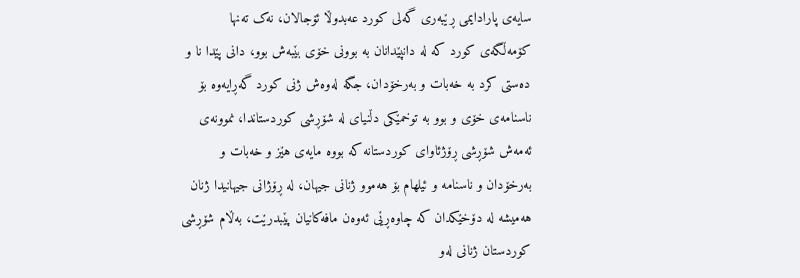سایەی پارادایمی ڕێبەری گەلی کورد عەبدوڵا ئۆجالان، نەک تەنها کۆمەڵگەی کورد کە لە دانپێدانان بە بوونی خۆی بێبەش بوو، دانی پێدا نا و دەستی کرد بە خەبات و بەرخۆدان، جگە لەوەش ژنی کورد گەڕایەوە بۆ ناسنامەی خۆی و بوو بە توخمێکی دڵنیای لە شۆڕشی کوردستاندا، نموونەی ئەمەش شۆڕشی ڕۆژئاوای کوردستانە کە بووە مایەی هێز و خەبات و بەرخۆدان و ناسنامە و ئیلهام بۆ هەموو ژنانی جیهان، لە ڕۆژانی جیهانیدا ژنان هەمیشە لە دۆخێکدان کە چاوەڕێی ئەوەن مافەکانیان پێبدرێت، بەڵام شۆڕشی کوردستان ژنانی لەو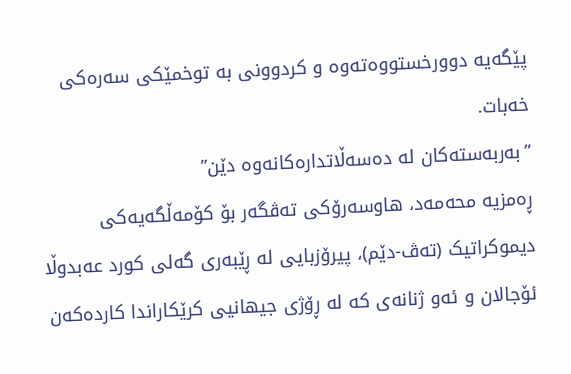پێگەیە دوورخستووەتەوە و کردوونی بە توخمێکی سەرەکی خەبات.
”بەربەستەکان لە دەسەڵاتدارەکانەوە دێن”
ڕەمزیە محەمەد، هاوسەرۆکی تەڤگەر بۆ کۆمەڵگەیەکی دیموکراتیک (تەڤ-دێم)، پیرۆزبایی لە ڕێبەری گەلی کورد عەبدوڵا ئۆجالان و ئەو ژنانەی کە لە ڕۆژی جیهانیی کرێکاراندا کاردەکەن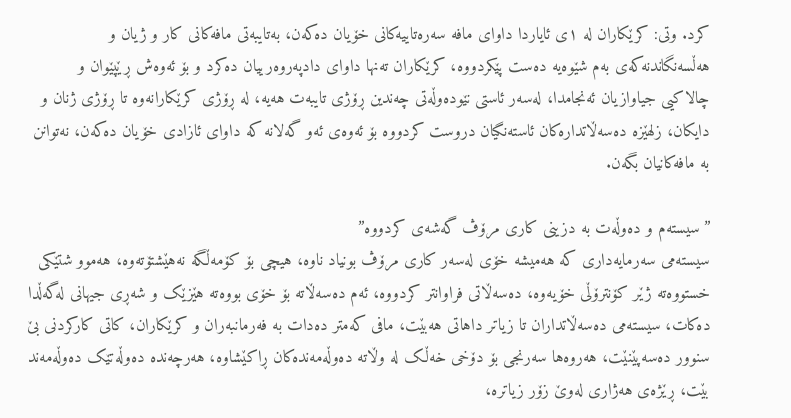کرد. وتی: کرێکاران لە ١ی ئایاردا داوای مافە سەرەتاییەکانی خۆیان دەکەن، بەتایبەتی مافەکانی کار و ژیان و هەڵسەنگاندنەکەی بەم شێوەیە دەست پێکردووە، کرێکاران تەنها داوای دادپەروەرییان دەکرد و بۆ ئەوەش ڕێپێوان و چالاکیی جیاوازیان ئەنجامدا، لەسەر ئاستی نێودەوڵەتی چەندین ڕۆژی تایبەت هەیە، لە ڕۆژی کرێکارانەوە تا ڕۆژی ژنان و دایکان، زلهێزە دەسەڵاتدارەکان ئاستەنگیان دروست کردووە بۆ ئەوەی ئەو گەلانە کە داوای ئازادی خۆیان دەکەن، نەتوانن بە مافەکانیان بگەن.

”سیستەم و دەوڵەت بە دزینی کاری مرۆڤ گەشەی کردووە”
سیستەمی سەرمایەداری کە هەمیشە خۆی لەسەر کاری مرۆڤ بونیاد ناوە، هیچی بۆ کۆمەڵگە نەهێشتۆتەوە، هەموو شتێکی خستووەتە ژێر کۆنترۆڵی خۆیەوە، دەسەڵاتی فراوانتر کردووە، ئەم دەسەڵاتە بۆ خۆی بووەتە هێزێک و شەڕی جیهانی لەگەڵدا دەکات، سیستەمی دەسەڵاتداران تا زیاتر داهاتی هەبێت، مافی کەمتر دەدات بە فەرمانبەران و کرێکاران، کاتی کارکردنی بێ سنوور دەسەپێنێت، هەروەها سەرنجی بۆ دۆخی خەڵک لە وڵاتە دەوڵەمەندەکان ڕاکێشاوە، هەرچەندە دەوڵەتێک دەوڵەمەند بێت، ڕێژەی هەژاری لەوێ زۆر زیاترە،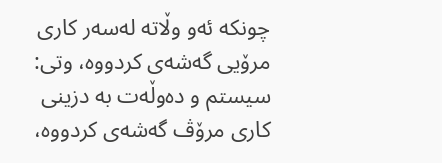چونکە ئەو وڵاتە لەسەر کاری مرۆیی گەشەی کردووە، وتی: سیستم و دەوڵەت بە دزینی کاری مرۆڤ گەشەی کردووە،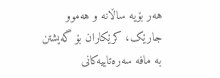هەر بۆیە ساڵانە و هەموو جارێک، کرێکاران بۆ گەیشتن بە مافە سەرەتاییەکانی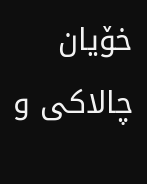خۆیان چالاکی و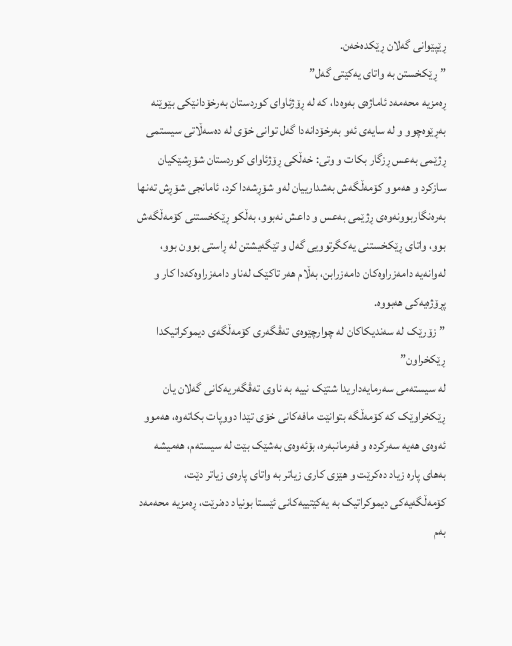ڕێپێوانی گەلان ڕێکدەخەن.
”ڕێکخستن بە واتای یەکێتی گەل”
ڕەمزیە محەمەد ئاماژەی بەوەدا، کە لە ڕۆژئاوای کوردستان بەرخۆدانێکی بێوێنە بەڕێوەچوو و لە سایەی ئەو بەرخۆدانەدا گەل توانی خۆی لە دەسەڵاتی سیستمی ڕژێمی بەعس ڕزگار بکات و وتی: خەڵکی ڕۆژئاوای کوردستان شۆڕشێکیان سازکرد و هەموو کۆمەڵگەش بەشدارییان لەو شۆڕشەدا کرد، ئامانجی شۆڕش تەنها بەرەنگاربوونەوەی ڕژێمی بەعس و داعش نەبوو، بەڵکو ڕێکخستنی کۆمەڵگەش بوو، واتای ڕێکخستنی یەکگرتوویی گەل و تێگەیشتن لە ڕاستی بوون بوو، لەوانەیە دامەزراوەکان دامەزرابن، بەڵام هەر تاکێک لەناو دامەزراوەکەدا کار و پڕۆژەیەکی هەبووە.
”زۆرێک لە سەندیکاکان لە چوارچێوەی تەڤگەری کۆمەڵگەی دیموکراتیکدا ڕێکخراون”
لە سیستەمی سەرمایەداریدا شتێک نییە بە ناوی تەڤگەریەکانی گەلان یان ڕێکخراوێک کە کۆمەڵگە بتوانێت مافەکانی خۆی تێدا دووپات بکاتەوە، هەموو ئەوەی هەیە سەرکردە و فەرمانبەرە، بۆئەوەی بەشێک بێت لە سیستەم، هەمیشە بەهای پارە زیاد دەکرێت و هێزی کاری زیاتر بە واتای پارەی زیاتر دێت، کۆمەڵگەیەکی دیموکراتیک بە یەکێتییەکانی ئێستا بونیاد دەنرێت، ڕەمزیە محەمەد بەم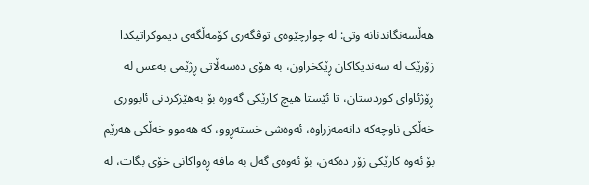هەڵسەنگاندنانە وتی: لە چوارچێوەی توڤگەری کۆمەڵگەی دیموکراتیکدا زۆرێک لە سەندیکاکان ڕێکخراون، بە هۆی دەسەڵاتی ڕژێمی بەعس لە ڕۆژئاوای کوردستان، تا ئێستا هیچ کارێکی گەورە بۆ بەهێزکردنی ئابووری خەڵکی ناوچەکە دانەمەزراوە، ئەوەشی خستەڕوو، کە هەموو خەڵکی هەرێم بۆ ئەوە کارێکی زۆر دەکەن، بۆ ئەوەی گەل بە مافە ڕەواکانی خۆی بگات، لە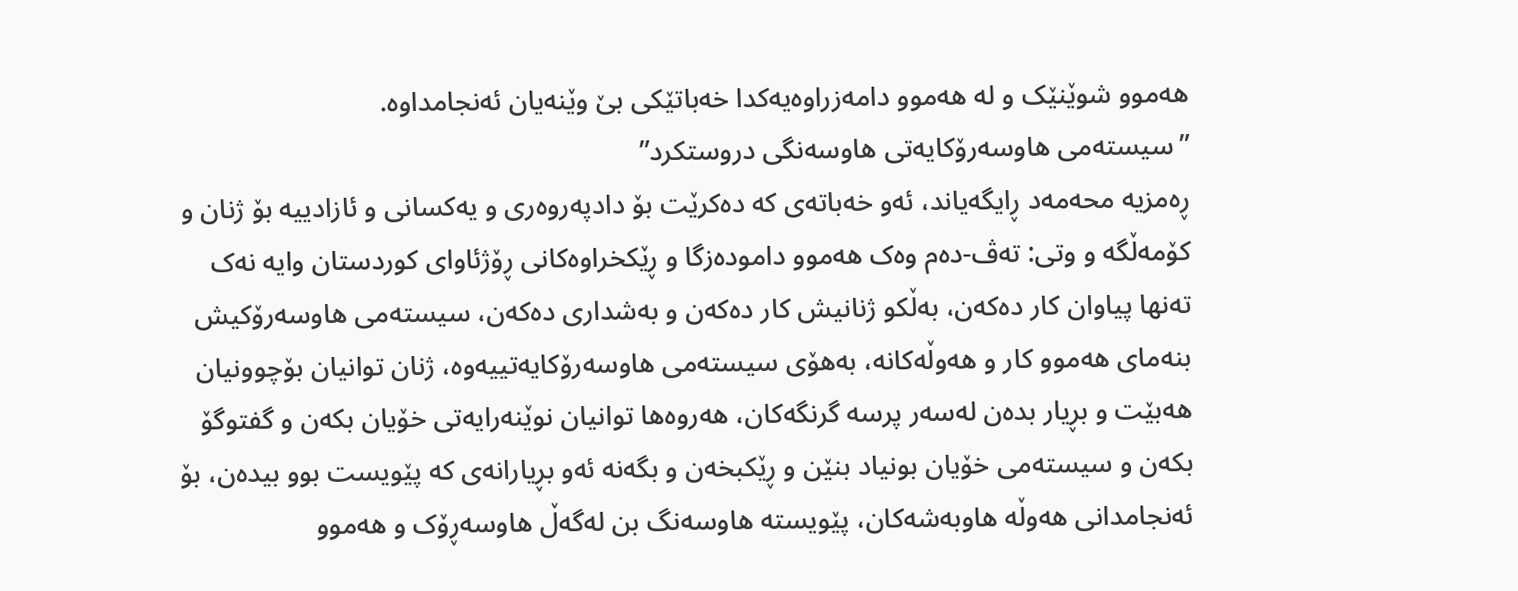هەموو شوێنێک و لە هەموو دامەزراوەیەکدا خەباتێکی بێ وێنەیان ئەنجامداوە.
”سیستەمی هاوسەرۆکایەتی هاوسەنگی دروستکرد”
ڕەمزیە محەمەد ڕایگەیاند، ئەو خەباتەی کە دەکرێت بۆ دادپەروەری و یەکسانی و ئازادییە بۆ ژنان و کۆمەڵگە و وتی: تەڤ-دەم وەک هەموو دامودەزگا و ڕێکخراوەکانی ڕۆژئاوای کوردستان وایە نەک تەنها پیاوان کار دەکەن، بەڵکو ژنانیش کار دەکەن و بەشداری دەکەن، سیستەمی هاوسەرۆکیش بنەمای هەموو کار و هەوڵەکانە، بەهۆی سیستەمی هاوسەرۆکایەتییەوە، ژنان توانیان بۆچوونیان هەبێت و بڕیار بدەن لەسەر پرسە گرنگەکان، هەروەها توانیان نوێنەرایەتی خۆیان بکەن و گفتوگۆ بکەن و سیستەمی خۆیان بونیاد بنێن و ڕێکبخەن و بگەنە ئەو بڕیارانەی کە پێویست بوو بیدەن، بۆ ئەنجامدانی هەوڵە هاوبەشەکان، پێویسته هاوسەنگ بن لەگەڵ هاوسەڕۆک و هەموو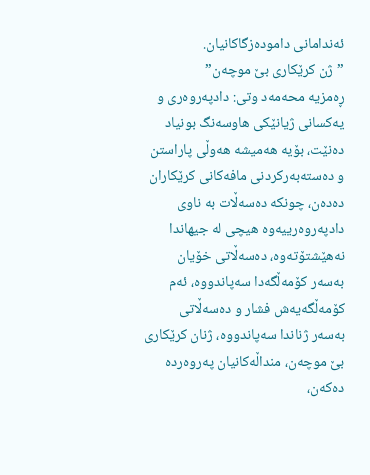ئەندامانی دامودەزگاکانیان.
”ژن کرێکاری بێ موچەن”
ڕەمزیە محەمەد وتی: دادپەروەری و یەکسانی ژیانێکی هاوسەنگ بونیاد دەنێت، بۆیە هەمیشە هەوڵی پاراستن و دەستەبەرکردنی مافەکانی کرێکاران دەدەن، چونکە دەسەڵات بە ناوی دادپەروەرییەوە هیچی لە جیهاندا نەهێشتۆتەوە، دەسەڵاتی خۆیان بەسەر کۆمەڵگەدا سەپاندووە، ئەم کۆمەڵگەیەش فشار و دەسەڵاتی بەسەر ژناندا سەپاندووە، ژنان کرێکاری بێ موچەن، منداڵەکانیان پەروەردە دەکەن،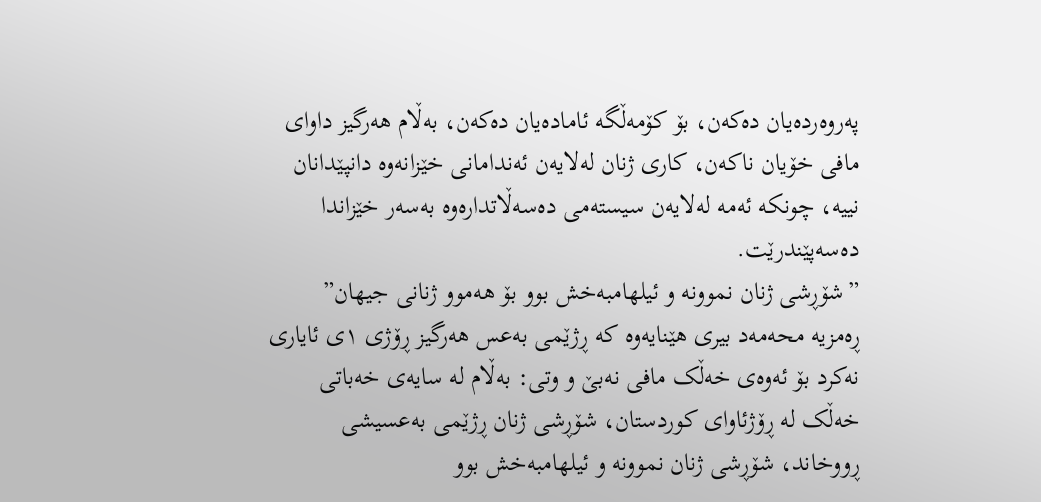پەروەردەیان دەکەن، بۆ کۆمەڵگە ئامادەیان دەکەن، بەڵام هەرگیز داوای مافی خۆیان ناکەن، کاری ژنان لەلایەن ئەندامانی خێزانەوە دانپێدانان نییە، چونکە ئەمە لەلایەن سیستەمی دەسەڵاتدارەوە بەسەر خێزاندا دەسەپێندرێت.
”شۆڕشی ژنان نموونە و ئیلهامبەخش بوو بۆ هەموو ژنانی جیهان”
ڕەمزیە محەمەد بیری هێنایەوە کە ڕژێمی بەعس هەرگیز ڕۆژی ١ی ئایاری نەکرد بۆ ئەوەی خەڵک مافی نەبێ و وتی: بەڵام لە سایەی خەباتی خەڵک لە ڕۆژئاوای کوردستان، شۆڕشی ژنان ڕژێمی بەعسیشی ڕووخاند، شۆڕشی ژنان نموونە و ئیلهامبەخش بوو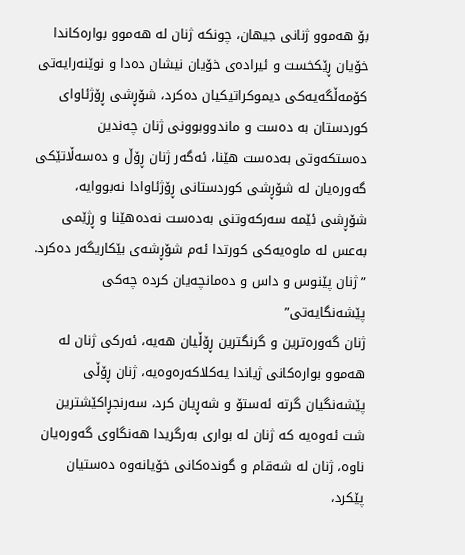بۆ هەموو ژنانی جیهان، چونکە ژنان لە هەموو بوارەکاندا خۆیان ڕێکخست و ئیرادەی خۆیان نیشان دەدا و نوێنەرایەتی کۆمەڵگەیەکی دیموکراتیکیان دەکرد، شۆڕشی ڕۆژئاوای کوردستان بە دەست و ماندووبوونی ژنان چەندین دەستکەوتی بەدەست هێنا، ئەگەر ژنان ڕۆڵ و دەسەڵاتێکی گەورەیان لە شۆڕشی کوردستانی ڕۆژئاوادا نەبووایە، شۆڕشی ئێمە سەرکەوتنی بەدەست نەدەهێنا و ڕژێمی بەعس لە ماوەیەکی کورتدا ئەم شۆڕشەی بێکاریگەر دەکرد.
”ژنان پێنوس و داس و دەمانچەیان کردە چەکی پێشەنگایەتی”
ژنان گەورەترین و گرنگترین ڕۆڵیان هەیە، ئەرکی ژنان لە هەموو بوارەکانی ژیاندا یەکلاکەرەوەیە، ژنان ڕۆڵی پێشەنگیان گرتە ئەستۆ و شەڕیان کرد، سەرنجڕاکێشترین شت ئەوەیە کە ژنان لە بواری بەرگریدا هەنگاوی گەورەیان ناوە، ژنان لە شەقام و گوندەکانی خۆیانەوە دەستیان پێکرد،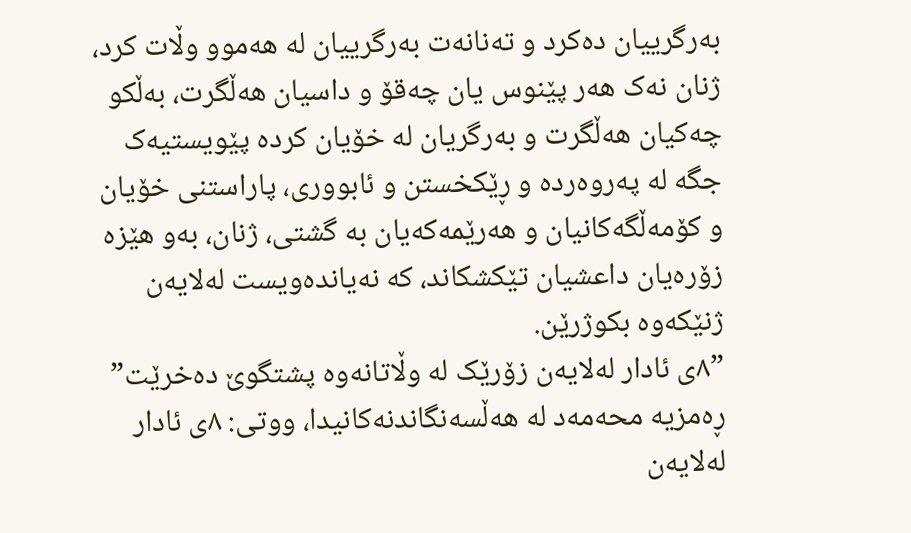بەرگرییان دەکرد و تەنانەت بەرگرییان لە هەموو وڵات کرد، ژنان نەک هەر پێنوس یان چەقۆ و داسیان هەڵگرت، بەڵکو چەکیان هەڵگرت و بەرگریان لە خۆیان کردە پێویستیەک جگە لە پەروەردە و ڕێکخستن و ئابووری، پاراستنی خۆیان و کۆمەڵگەکانیان و هەرێمەکەیان بە گشتی، ژنان، بەو هێزە زۆرەیان داعشیان تێکشکاند، کە نەیاندەویست لەلایەن ژنێکەوە بکوژرێن.
”٨ی ئادار لەلایەن زۆرێک لە وڵاتانەوە پشتگوێ دەخرێت”
ڕەمزیە محەمەد لە هەڵسەنگاندنەکانیدا، ووتی: ٨ی ئادار لەلایەن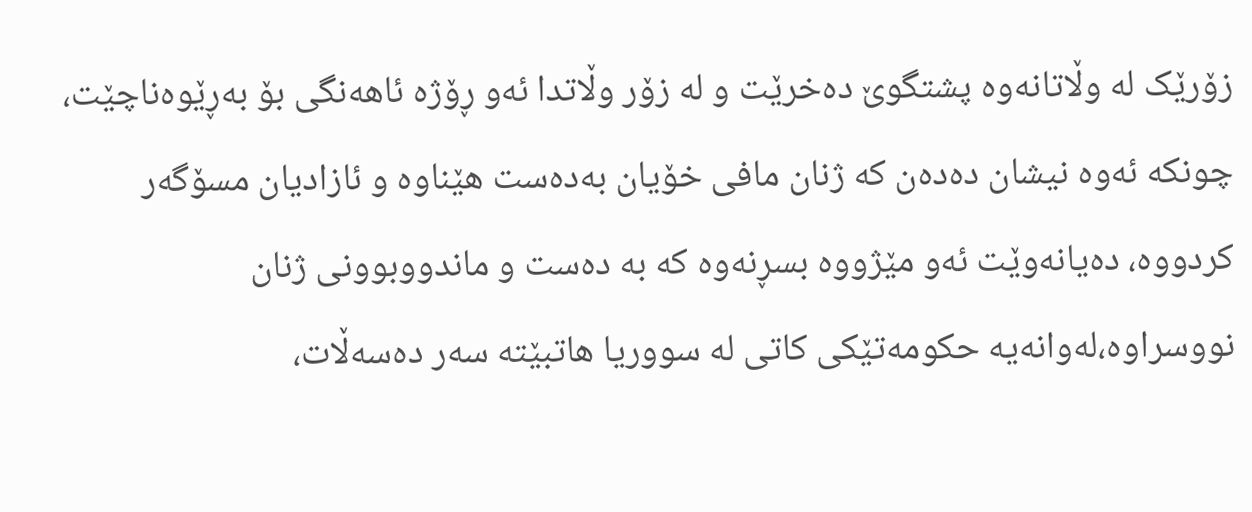زۆرێک لە وڵاتانەوە پشتگوێ دەخرێت و لە زۆر وڵاتدا ئەو ڕۆژە ئاهەنگی بۆ بەڕێوەناچێت، چونکە ئەوە نیشان دەدەن کە ژنان مافی خۆیان بەدەست هێناوە و ئازادیان مسۆگەر کردووە، دەیانەوێت ئەو مێژووە بسڕنەوە کە بە دەست و ماندووبوونی ژنان نووسراوە،لەوانەیە حکومەتێکی کاتی لە سووریا هاتبێتە سەر دەسەڵات،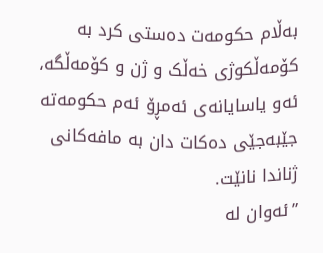بەڵام حکومەت دەستی کرد بە کۆمەڵکوژی خەڵک و ژن و کۆمەڵگە، ئەو یاسایانەی ئەمڕۆ ئەم حکومەتە جێبەجێی دەکات دان بە مافەکانی ژناندا نانێت.
”ئەوان لە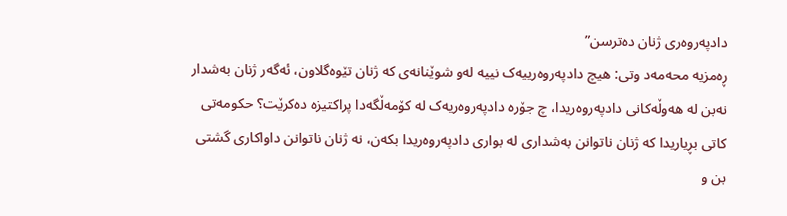دادپەروەری ژنان دەترسن”
ڕەمزیە محەمەد وتی: هیچ دادپەروەرییەک نییە لەو شوێنانەی کە ژنان تێوەگلاون، ئەگەر ژنان بەشدار نەبن لە هەوڵەکانی دادپەروەریدا، چ جۆرە دادپەروەریەک لە کۆمەڵگەدا پراکتیزە دەکرێت؟ حکومەتی کاتی بڕیاریدا کە ژنان ناتوانن بەشداری لە بواری دادپەروەریدا بکەن، نە ژنان ناتوانن داواکاری گشتی بن و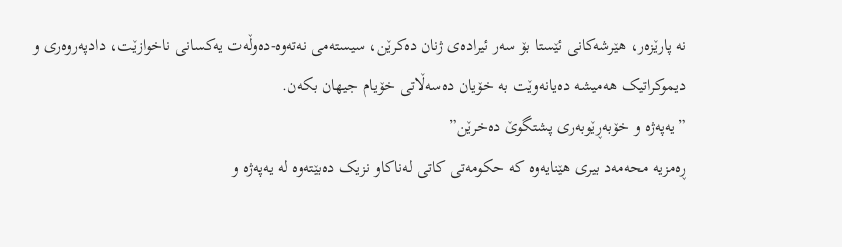نە پارێزەر، هێرشەکانی ئێستا بۆ سەر ئیرادەی ژنان دەکرێن، سیستەمی نەتەوە-دەوڵەت یەکسانی ناخوازێت، دادپەروەری و دیموکراتیک هەمیشە دەیانەوێت بە خۆیان دەسەڵاتی خۆیام جیهان بکەن.
”یەپەژە و خۆبەڕێوبەری پشتگوێ دەخرێن”
ڕەمزیە محەمەد بیری هێنایەوە کە حکومەتی کاتی لەناکاو نزیک دەبێتەوە لە یەپەژە و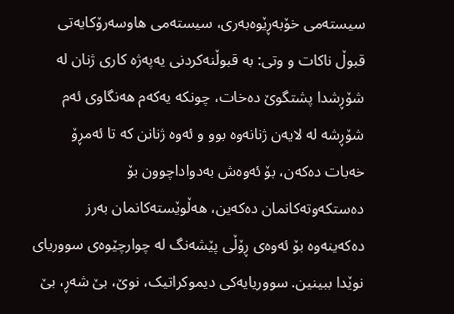سیستەمی خۆبەڕێوەبەری، سیستەمی هاوسەرۆکایەتی قبوڵ ناکات و وتی: بە قبوڵنەکردنی یەپەژە کاری ژنان لە شۆڕشدا پشتگوێ دەخات، چونکە یەکەم هەنگاوی ئەم شۆڕشە لە لایەن ژنانەوە بوو و ئەوە ژنانن کە تا ئەمڕۆ خەبات دەکەن، بۆ ئەوەش بەدواداچوون بۆ دەستکەوتەکانمان دەکەین، هەڵوێستەکانمان بەرز دەکەینەوە بۆ ئەوەی ڕۆڵی پێشەنگ لە چوارچێوەی سووریای نوێدا ببینین. سووریایەکی دیموکراتیک، نوێ، بێ شەڕ، بێ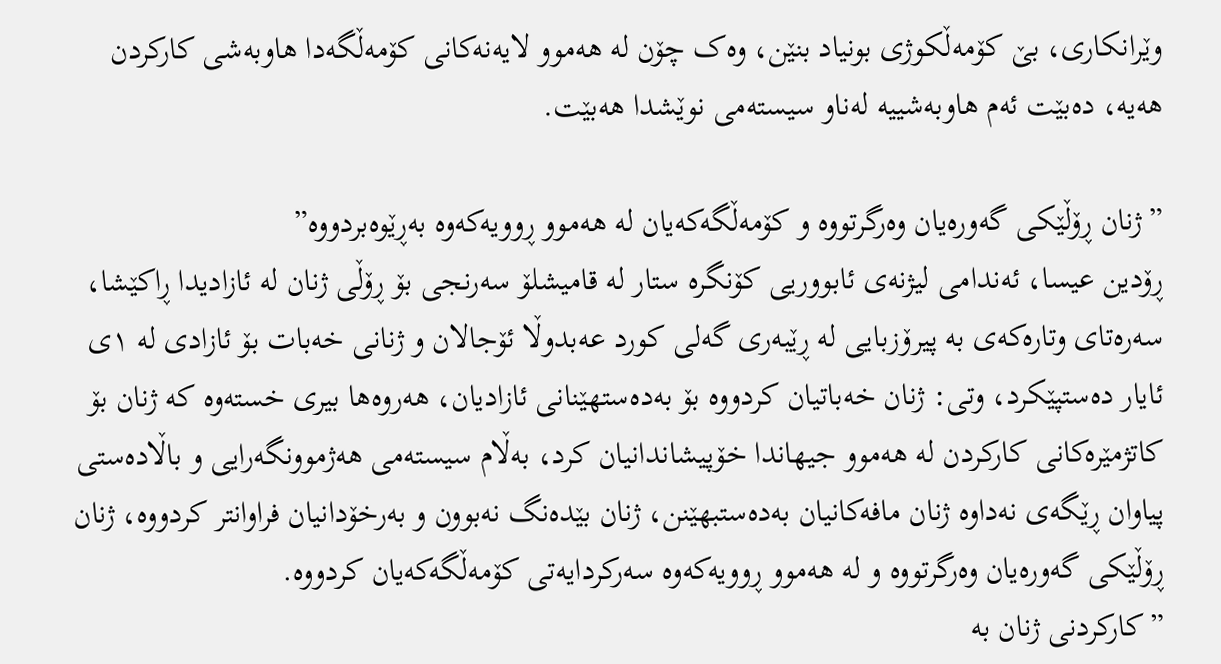وێرانکاری، بێ کۆمەڵکوژی بونیاد بنێن، وەک چۆن لە هەموو لایەنەکانی کۆمەڵگەدا هاوبەشی کارکردن هەیە، دەبێت ئەم هاوبەشییە لەناو سیستەمی نوێشدا هەبێت.

”ژنان ڕۆڵێکی گەورەیان وەرگرتووە و کۆمەڵگەکەیان لە هەموو ڕوویەکەوە بەڕێوەبردووە”
ڕۆدین عیسا، ئەندامی لیژنەی ئابووریی کۆنگرە ستار لە قامیشلۆ سەرنجی بۆ ڕۆڵی ژنان لە ئازادیدا ڕاکێشا، سەرەتای وتارەکەی بە پیرۆزبایی لە ڕێبەری گەلی کورد عەبدوڵا ئۆجالان و ژنانی خەبات بۆ ئازادی لە ١ی ئایار دەستپێکرد، وتی: ژنان خەباتیان کردووە بۆ بەدەستهێنانی ئازادیان، هەروەها بیری خستەوە کە ژنان بۆ کاتژمێرەکانی کارکردن لە هەموو جیهاندا خۆپیشاندانیان کرد، بەڵام سیستەمی هەژموونگەرایی و باڵادەستی پیاوان ڕێگەی نەداوە ژنان مافەکانیان بەدەستبهێنن، ژنان بێدەنگ نەبوون و بەرخۆدانیان فراوانتر کردووە، ژنان ڕۆڵێکی گەورەیان وەرگرتووە و لە هەموو ڕوویەکەوە سەرکردایەتی کۆمەڵگەکەیان کردووە.
”کارکردنی ژنان بە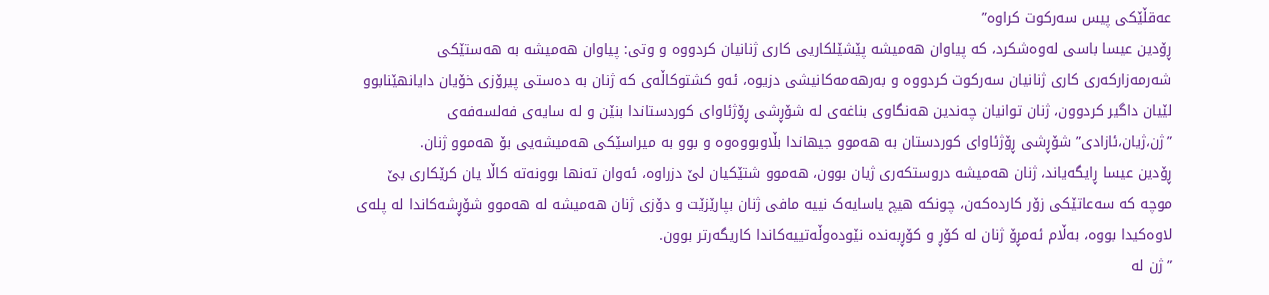عەقڵێکی پیس سەرکوت کراوە”
ڕۆدین عیسا باسی لەوەشکرد، کە پیاوان هەمیشە پێشێلکاریی کاری ژنانیان کردووە و وتی: پیاوان هەمیشە بە هەستێکی شەرمەزارکەری کاری ژنانیان سەرکوت کردووە و بەرهەمەکانیشی دزیوە، ئەو کشتوکاڵەی کە ژنان بە دەستی پیرۆزی خۆیان دایانهێنابوو لێیان داگیر کردوون، ژنان توانیان چەندین هەنگاوی بناغەی لە شۆڕشی ڕۆژئاوای کوردستاندا بنێن و لە سایەی فەلسەفەی ”ژن،ژیان،ئازادی” شۆڕشی ڕۆژئاوای کوردستان بە هەموو جیهاندا بڵاوبووەوە و بوو بە میراسێکی هەمیشەیی بۆ هەموو ژنان.
ڕۆدین عیسا ڕایگەیاند، ژنان هەمیشە دروستکەری ژیان بوون، هەموو شتێکیان لێ دزراوە، ئەوان تەنها بوونەتە کاڵا یان کرێکاری بێ موچە کە سەعاتێکی زۆر کاردەکەن، چونکە هیچ یاسایەک نییە مافی ژنان بپارێزێت و دۆزی ژنان هەمیشە لە هەموو شۆڕشەکاندا لە پلەی لاوەکیدا بووە، بەڵام ئەمڕۆ ژنان لە کۆڕ و کۆڕبەندە نێودەوڵەتییەکاندا کاریگەرتر بوون.
”ژن لە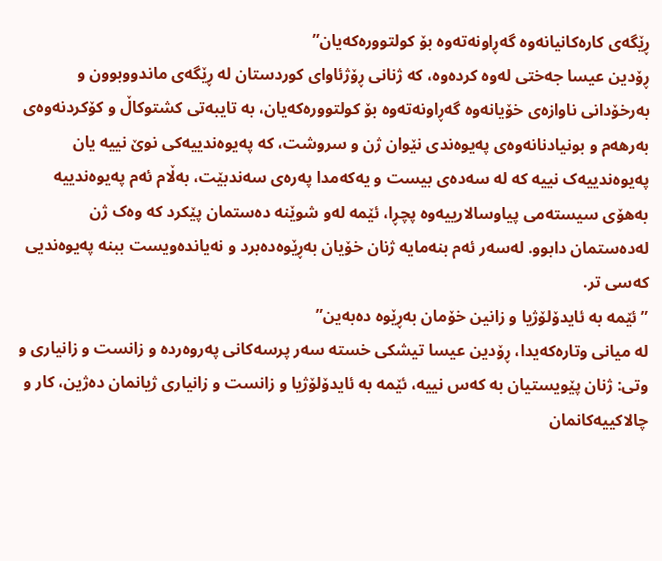ڕێگەی کارەکانیانەوە گەڕاونەتەوە بۆ کولتوورەکەیان”
ڕۆدین عیسا جەختی لەوە کردەوە، کە ژنانی ڕۆژئاوای کوردستان لە ڕێگەی ماندووبوون و بەرخۆدانی ناوازەی خۆیانەوە گەڕاونەتەوە بۆ کولتوورەکەیان، بە تایبەتی کشتوکاڵ و کۆکردنەوەی بەرهەم و بونیادنانەوەی پەیوەندی نێوان ژن و سروشت، کە پەیوەندییەکی نوێ نییە یان پەیوەندییەک نییە کە لە سەدەی بیست و یەکەمدا پەرەی سەندبێت، بەڵام ئەم پەیوەندییە بەهۆی سیستەمی پیاوسالارییەوە پچڕا، ئێمە لەو شوێنە دەستمان پێکرد کە وەک ژن لەدەستمان دابوو. لەسەر ئەم بنەمایە ژنان خۆیان بەڕێوەدەبرد و نەیاندەویست ببنە پەیوەندیی کەسی تر.
”ئێمە بە ئایدۆلۆژیا و زانین خۆمان بەڕێوە دەبەین”
لە میانی وتارەکەیدا، ڕۆدین عیسا تیشکی خستە سەر پرسەکانی پەروەردە و زانست و زانیاری و وتی: ژنان پێویستیان بە کەس نییە، ئێمە بە ئایدۆلۆژیا و زانست و زانیاری ژیانمان دەژین، کار و چالاکییەکانمان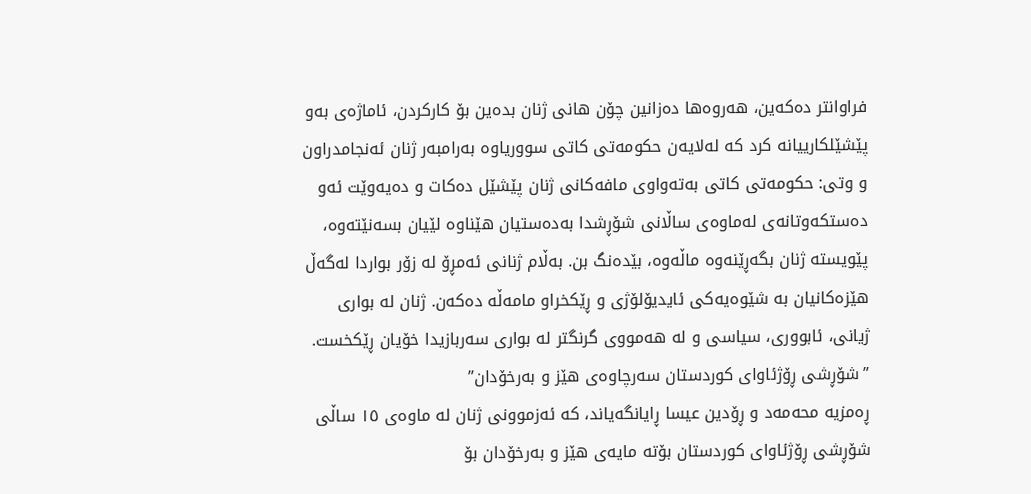فراوانتر دەکەین، هەروەها دەزانین چۆن هانی ژنان بدەین بۆ کارکردن، ئاماژەی بەو پێشێلکارییانە کرد کە لەلایەن حکومەتی کاتی سووریاوە بەرامبەر ژنان ئەنجامدراون و وتی: حکومەتی کاتی بەتەواوی مافەکانی ژنان پێشێل دەکات و دەیەوێت ئەو دەستکەوتانەی لەماوەی ساڵانی شۆڕشدا بەدەستیان هێناوە لێیان بسەنێتەوە، پێویستە ژنان بگەڕێنەوە ماڵەوە، بێدەنگ بن. بەڵام ژنانی ئەمڕۆ لە زۆر بواردا لەگەڵ هێزەکانیان بە شێوەیەکی ئایدیۆلۆژی و ڕێکخراو مامەڵە دەکەن. ژنان لە بواری ژیانی، ئابووری، سیاسی و لە هەمووی گرنگتر لە بواری سەربازیدا خۆیان ڕێکخست.
”شۆڕشی ڕۆژئاوای کوردستان سەرچاوەی هێز و بەرخۆدان”
ڕەمزیە محەمەد و ڕۆدین عیسا ڕایانگەیاند، کە ئەزموونی ژنان لە ماوەی ١٥ ساڵی شۆڕشی ڕۆژئاوای کوردستان بۆتە مایەی هێز و بەرخۆدان بۆ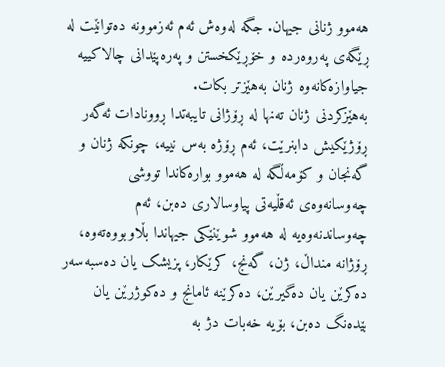هەموو ژنانی جیهان. جگە لەوەش ئەم ئەزموونە دەتوانێت لە ڕێگەی پەروەردە و خۆڕێکخستن و پەرەپێدانی چالاکییە جیاوازەکانەوە ژنان بەهێزتر بکات.
بەهێزکردنی ژنان تەنها لە ڕۆژانی تایبەتدا ڕوونادات ئەگەر ڕۆژێکیش دابنرێت، ئەم ڕۆژە بەس نییە، چونکە ژنان و گەنجان و کۆمەڵگە لە هەموو بوارەکاندا تووشی چەوسانەوەی ئەقڵیەتی پیاوسالاری دەبن، ئەم چەوساندنەوەیە لە هەموو شوێنێکی جیهاندا بڵاوبووەتەوە، ڕۆژانە منداڵ، ژن، گەنج، کرێکار، پزیشک یان دەسبەسەر دەکرێن یان دەگیرێن، دەکرێنە ئامانج و دەکوژرێن یان بێدەنگ دەبن، بۆیە خەبات دژ بە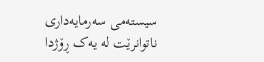سیستەمی سەرمایەداری ناتوانرێت لە یەک ڕۆژدا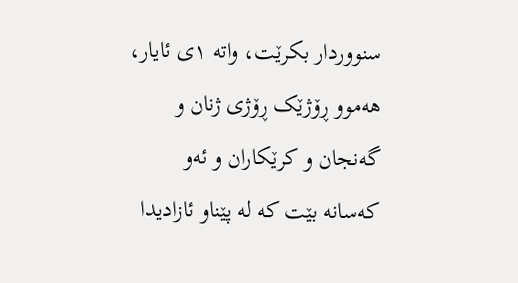سنووردار بکرێت، واتە ١ی ئایار، هەموو ڕۆژێک ڕۆژی ژنان و گەنجان و کرێکاران و ئەو کەسانە بێت کە لە پێناو ئازادیدا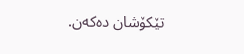تێکۆشان دەکەن.